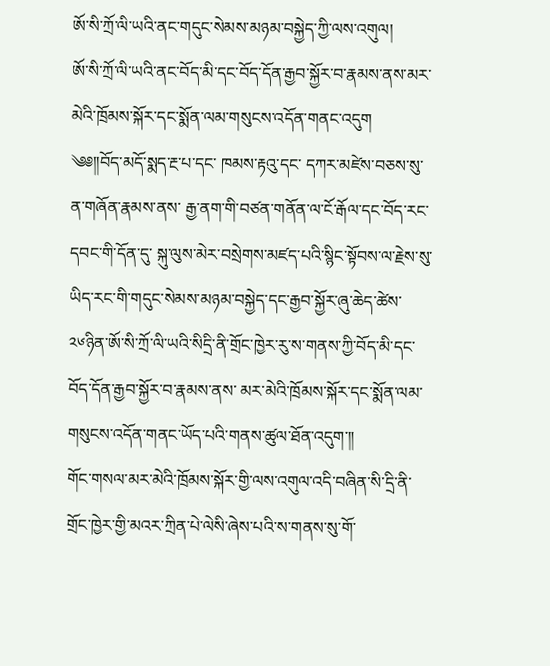ཨོ་སི་ཀྲོ་ལི་ཡའི་ནང་གདུང་སེམས་མཉམ་བསྐྱེད་ཀྱི་ལས་འགུལ།
ཨོ་སི་ཀྲོ་ལི་ཡའི་ནང་བོད་མི་དང་བོད་དོན་རྒྱབ་སྐྱོར་བ་རྣམས་ནས་མར་མེའི་ཁྲོམས་སྐོར་དང་སྨོན་ལམ་གསུངས་འདོན་གནང་འདུག
༄༅༎བོད་མདོ་སྨད་རྔ་པ་དང་ ཁམས་རྟའུ་དང་ དཀར་མཛེས་བཅས་སུ་ ན་གཞོན་རྣམས་ནས་ རྒྱ་ནག་གི་བཙན་གནོན་ལ་ངོ་རྒོལ་དང་བོད་རང་དབང་གི་དོན་དུ་ སྐུ་ལུས་མེར་བསྲེགས་མཛད་པའི་སྙིང་སྟོབས་ལ་རྗེས་སུ་ཡིད་རང་གི་གདུང་སེམས་མཉམ་བསྐྱེད་དང་རྒྱབ་སྐྱོར་ཞུ་ཆེད་ཚེས་༢༦ཉིན་ཨོ་སི་ཀྲོ་ལི་ཡའི་སིདྲི་ནི་གྲོང་ཁྱེར་རུ་ས་གནས་ཀྱི་བོད་མི་དང་བོད་དོན་རྒྱབ་སྐྱོར་བ་རྣམས་ནས་ མར་མེའི་ཁྲོམས་སྐོར་དང་སྨོན་ལམ་གསུངས་འདོན་གནང་ཡོད་པའི་གནས་ཚུལ་ཐོན་འདུག་༎
གོང་གསལ་མར་མེའི་ཁྲོམས་སྐོར་གྱི་ལས་འགུལ་འདི་བཞིན་སི་དྲི་ནི་གྲོང་ཁྱེར་གྱི་མའར་ཀྲིན་པེ་ལེསི་ཞེས་པའི་ས་གནས་སུ་གོ་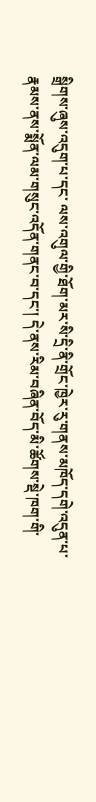སྒྲིགས་ཞུས་འདུག་པ་དང་ ལས་འགུལ་གྱི་ཐོག་མར་སི་དྲི་ནི་གྲོང་ཁྱེར་རུ་གནས་མཁོད་དགེ་འདུན་པ་རྣམས་ནས་སྨོན་ལམ་གསུང་འདོན་གནང་བ་དང་། དེ་ནས་རིམ་བཞིན་བོད་མི་ཚོགས་སྡེ་ཁག་གི་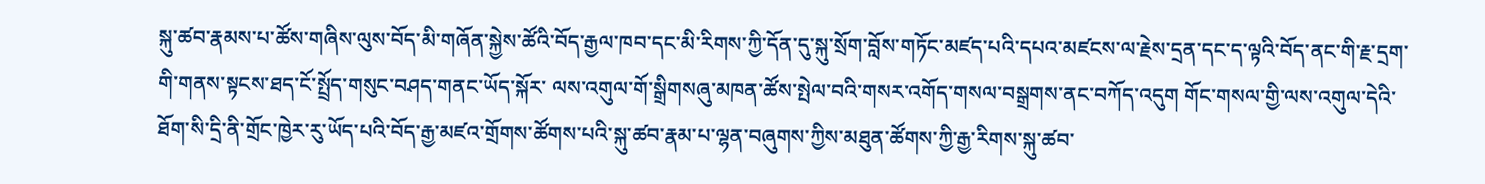སྐུ་ཚབ་རྣམས་པ་ཚོས་གཞིས་ལུས་བོད་མི་གཞོན་སྐྱེས་ཚོའི་བོད་རྒྱལ་ཁབ་དང་མི་རིགས་ཀྱི་དོན་དུ་སྐུ་སྲོག་བློས་གཏོང་མཛད་པའི་དཔའ་མཛངས་ལ་རྗེས་དྲན་དང་ད་ལྟའི་བོད་ནང་གི་རྗ་དྲག་གི་གནས་སྟངས་ཐད་ངོ་སྤྲོད་གསུང་བཤད་གནང་ཡོད་སྐོར་ ལས་འགུལ་གོ་སྒྲིགསཞུ་མཁན་ཚོས་སྤེལ་བའི་གསར་འགོད་གསལ་བསྒྲགས་ནང་བཀོད་འདུག གོང་གསལ་གྱི་ལས་འགུལ་དེའི་ཐོག་སི་དྲི་ནི་གྲོང་ཁྱེར་རུ་ཡོད་པའི་བོད་རྒྱ་མཛའ་གྲོགས་ཚོགས་པའི་སྐུ་ཚབ་རྣམ་པ་ལྷན་བཞུགས་ཀྱིས་མཐུན་ཚོགས་ཀྱི་རྒྱ་རིགས་སྐུ་ཚབ་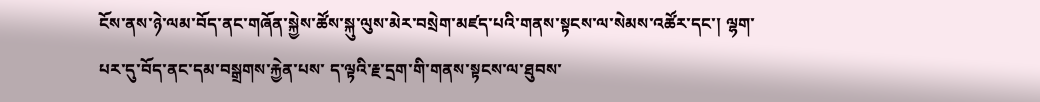ངོས་ནས་ཉེ་ལམ་བོད་ནང་གཞོན་སྐྱེས་ཚོས་སྐུ་ལུས་མེར་བསྲེག་མཛད་པའི་གནས་སྟངས་ལ་སེམས་འཚོར་དང་། ལྷག་པར་དུ་བོད་ནང་དམ་བསྒྲགས་རྐྱེན་པས་ ད་ལྟའི་རྗ་དྲག་གི་གནས་སྟངས་ལ་ཐུབས་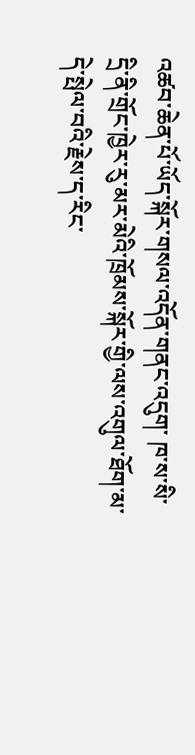འཚབ་ཆེན་པོ་ཡོད་སྐོར་གསལ་འདོན་གནང་འདུག་ ཁ་ས་སི་དྲི་ནི་གྲོང་ཁྱེར་རུ་མར་མེའི་ཁྲོམས་སྐོར་གྱི་ལས་འགུལ་ཐོག་མ་དེ་སྤེལ་བའི་རྗེས་ད་རིང་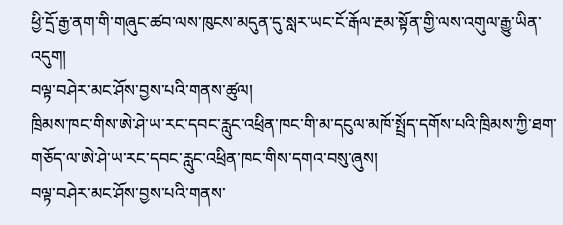ཕྱི་དྲོ་རྒྱ་ནག་གི་གཞུང་ཚབ་ལས་ཁུངས་མདུན་དུ་སླར་ཡང་ངོ་རྒོལ་རྔམ་སྟོན་གྱི་ལས་འགུལ་རྒྱུ་ཡིན་འདུག།
བལྟ་བཤེར་མང་ཤོས་བྱས་པའི་གནས་ཚུལ།
ཁྲིམས་ཁང་གིས་ཨེ་ཤེ་ཡ་རང་དབང་རླུང་འཕྲིན་ཁང་གི་མ་དངུལ་མཁོ་སྤྲོད་དགོས་པའི་ཁྲིམས་ཀྱི་ཐག་གཅོད་ལ་ཨེ་ཤེ་ཡ་རང་དབང་རླུང་འཕྲིན་ཁང་གིས་དགའ་བསུ་ཞུས།
བལྟ་བཤེར་མང་ཤོས་བྱས་པའི་གནས་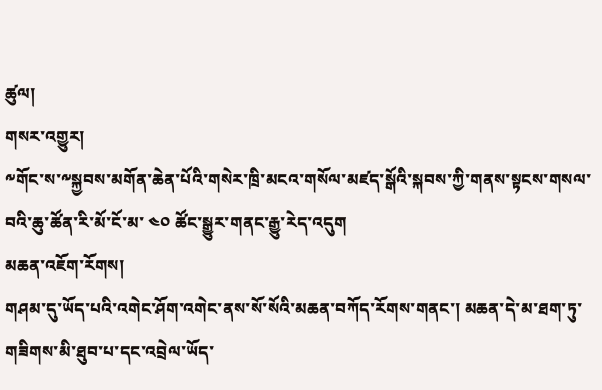ཚུལ།
གསར་འགྱུར།
༸གོང་ས་༸སྐྱབས་མགོན་ཆེན་པོའི་གསེར་ཁྲི་མངའ་གསོལ་མཛད་སྒོའི་སྐབས་ཀྱི་གནས་སྟངས་གསལ་བའི་ཆུ་ཚོན་རི་མོ་ངོ་མ་ ༤༠ ཚོང་སྒྱུར་གནང་རྒྱུ་རེད་འདུག
མཆན་འཇོག་རོགས།
གཤམ་དུ་ཡོད་པའི་འགེང་ཤོག་འགེང་ནས་སོ་སོའི་མཆན་བཀོད་རོགས་གནང་། མཆན་དེ་མ་ཐག་ཏུ་གཟིགས་མི་ཐུབ་པ་དང་འབྲེལ་ཡོད་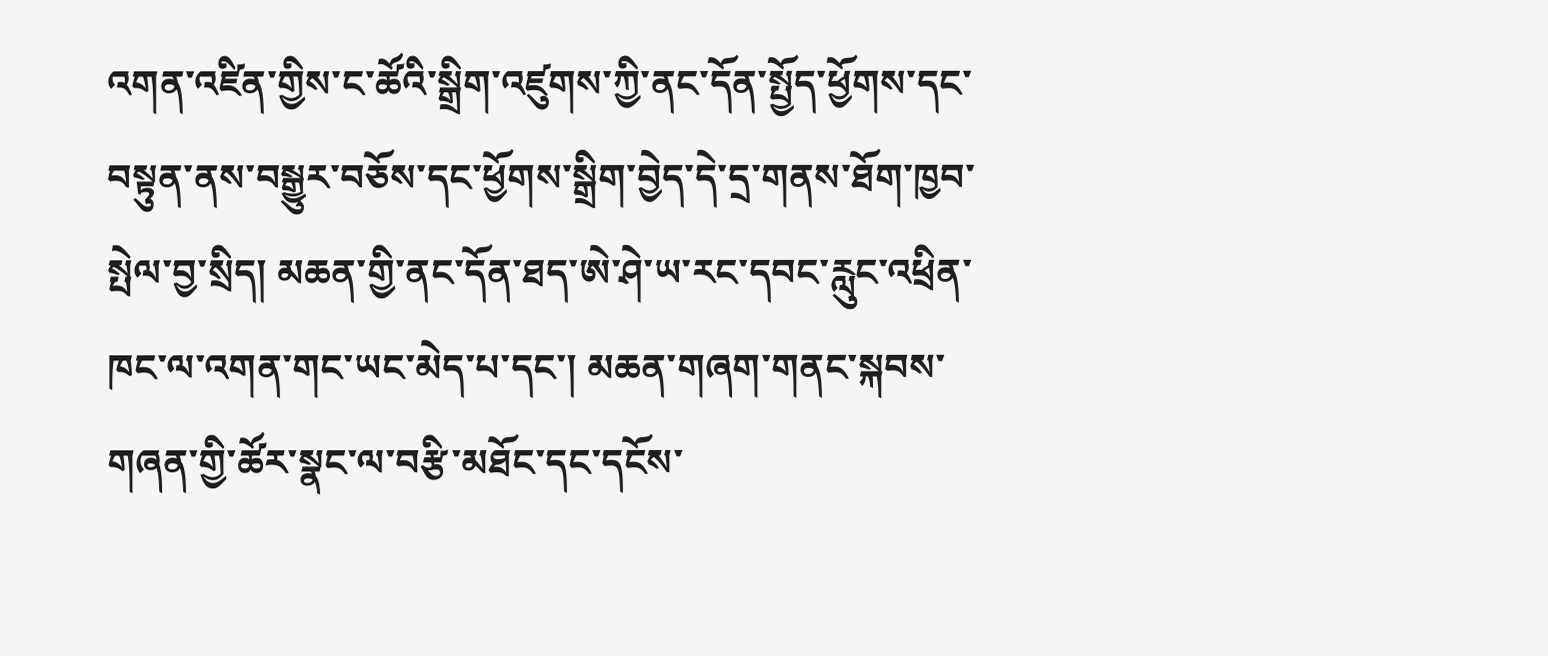འགན་འཛིན་གྱིས་ང་ཚོའི་སྒྲིག་འཛུགས་ཀྱི་ནང་དོན་སྤྱོད་ཕྱོགས་དང་བསྟུན་ནས་བསྒྱུར་བཅོས་དང་ཕྱོགས་སྒྲིག་བྱེད་དེ་དྲ་གནས་ཐོག་ཁྱབ་སྤེལ་བྱ་སྲིད། མཆན་གྱི་ནང་དོན་ཐད་ཨེ་ཤེ་ཡ་རང་དབང་རླུང་འཕྲིན་ཁང་ལ་འགན་གང་ཡང་མེད་པ་དང་། མཆན་གཞག་གནང་སྐབས་གཞན་གྱི་ཚོར་སྣང་ལ་བརྩི་མཐོང་དང་དངོས་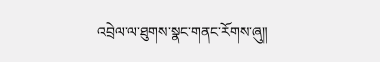འབྲེལ་ལ་ཐུགས་སྣང་གནང་རོགས་ཞུ༎